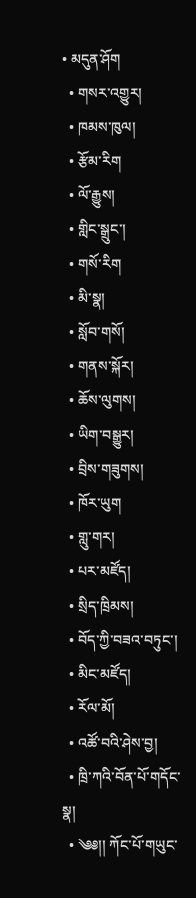• མདུན་ཤོག
  • གསར་འགྱུར།
  • ཁམས་ཁུལ།
  • རྩོམ་རིག
  • ལོ་རྒྱུས།
  • གླིང་སྒྲུང་།
  • གསོ་རིག
  • མི་སྣ།
  • སློབ་གསོ།
  • གནས་སྐོར།
  • ཆོས་ལུགས།
  • ཡིག་བསྒྱུར།
  • བྲིས་གཟུགས།
  • ཁོར་ཡུག
  • གླུ་གར།
  • པར་མཛོད།
  • སྲིད་ཁྲིམས།
  • བོད་ཀྱི་བཟའ་བཏུང་།
  • མིང་མཛོད།
  • རོལ་མོ།
  • འཚོ་བའི་ཤེས་བྱ།
  • ཁྲི་ཀའི་བོན་པོ་གདོང་སྣ།
  • ༄༅།། ཀོང་པོ་གཡུང་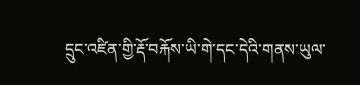དྲུང་འཛིན་གྱི་རྡོ་བརྐོས་ཡི་གེ་དང་དེའི་གནས་ཡུལ་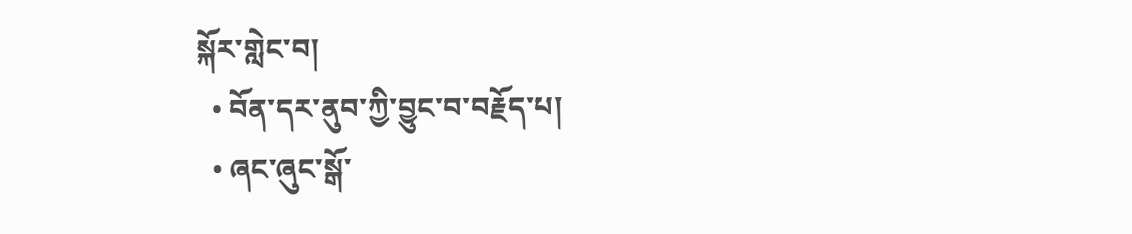སྐོར་གླེང་བ།
  • བོན་དར་ནུབ་ཀྱི་བྱུང་བ་བརྗོད་པ།
  • ཞང་ཞུང་སྒོ་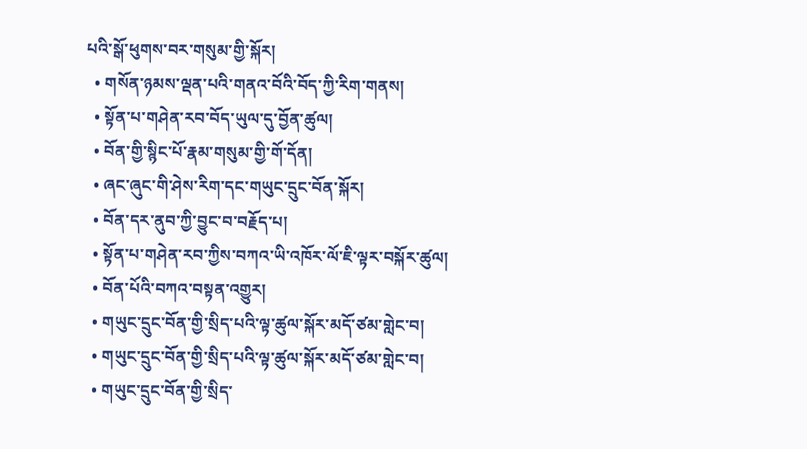པའི་སྒོ་ཕུགས་བར་གསུམ་གྱི་སྐོར།
  • གསོན་ཉམས་ལྡན་པའི་གནའ་བོའི་བོད་ཀྱི་རིག་གནས།
  • སྟོན་པ་གཤེན་རབ་བོད་ཡུལ་དུ་བྱོན་ཚུལ།
  • བོན་གྱི་སྙིང་པོ་རྣམ་གསུམ་གྱི་གོ་དོན།
  • ཞང་ཞུང་གི་ཤེས་རིག་དང་གཡུང་དྲུང་བོན་སྐོར།
  • བོན་དར་ནུབ་ཀྱི་བྱུང་བ་བརྗོད་པ།
  • སྟོན་པ་གཤེན་རབ་ཀྱིས་བཀའ་ཡི་འཁོར་ལོ་ཇི་ལྟར་བསྐོར་ཚུལ།
  • བོན་པོའི་བཀའ་བསྟན་འགྱུར།
  • གཡུང་དྲུང་བོན་གྱི་སྲིད་པའི་ལྟ་ཚུལ་སྐོར་མདོ་ཙམ་གླེང་བ།
  • གཡུང་དྲུང་བོན་གྱི་སྲིད་པའི་ལྟ་ཚུལ་སྐོར་མདོ་ཙམ་གླེང་བ།
  • གཡུང་དྲུང་བོན་གྱི་སྲིད་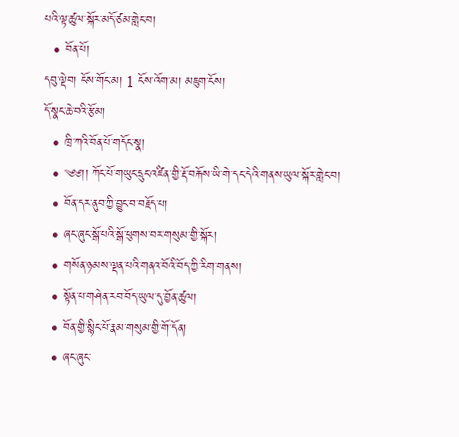པའི་ལྟ་ཚུལ་སྐོར་མདོ་ཙམ་གླེང་བ།
  • བོན་པོ།
དབུ་ལྡེབ། ངོས་གོང་མ། 1 ངོས་འོག་མ། མཇུག་ངོས།
དོ་སྣང་ཆེ་བའི་རྩོམ།
  • ཁྲི་ཀའི་བོན་པོ་གདོང་སྣ།
  • ༄༅།། ཀོང་པོ་གཡུང་དྲུང་འཛིན་གྱི་རྡོ་བརྐོས་ཡི་གེ་དང་དེའི་གནས་ཡུལ་སྐོར་གླེང་བ།
  • བོན་དར་ནུབ་ཀྱི་བྱུང་བ་བརྗོད་པ།
  • ཞང་ཞུང་སྒོ་པའི་སྒོ་ཕུགས་བར་གསུམ་གྱི་སྐོར།
  • གསོན་ཉམས་ལྡན་པའི་གནའ་བོའི་བོད་ཀྱི་རིག་གནས།
  • སྟོན་པ་གཤེན་རབ་བོད་ཡུལ་དུ་བྱོན་ཚུལ།
  • བོན་གྱི་སྙིང་པོ་རྣམ་གསུམ་གྱི་གོ་དོན།
  • ཞང་ཞུང་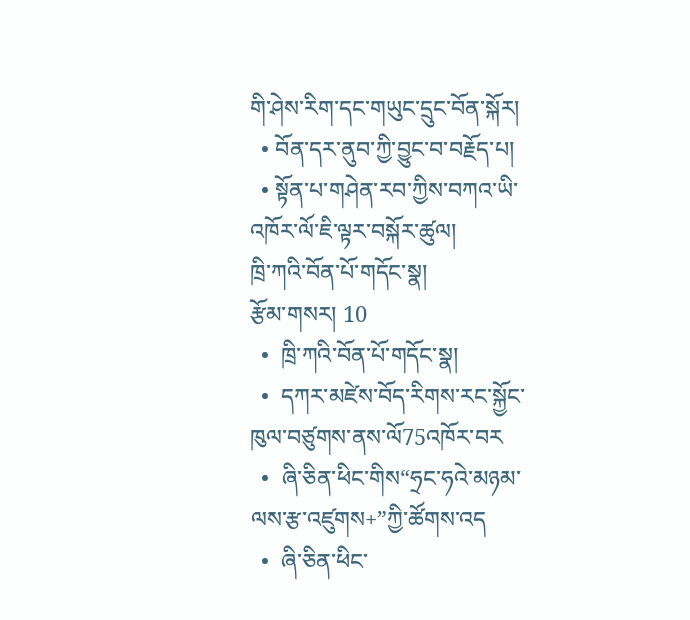གི་ཤེས་རིག་དང་གཡུང་དྲུང་བོན་སྐོར།
  • བོན་དར་ནུབ་ཀྱི་བྱུང་བ་བརྗོད་པ།
  • སྟོན་པ་གཤེན་རབ་ཀྱིས་བཀའ་ཡི་འཁོར་ལོ་ཇི་ལྟར་བསྐོར་ཚུལ།
ཁྲི་ཀའི་བོན་པོ་གདོང་སྣ།
རྩོམ་གསར། 10
  •  ཁྲི་ཀའི་བོན་པོ་གདོང་སྣ།
  •  དཀར་མཛེས་བོད་རིགས་རང་སྐྱོང་ཁུལ་བཙུགས་ནས་ལོ75འཁོར་བར
  •  ཞི་ཅིན་ཕིང་གིས“ཧྲང་ཧའེ་མཉམ་ལས་རྩ་འཛུགས+”ཀྱི་ཚོགས་འད
  •  ཞི་ཅིན་ཕིང་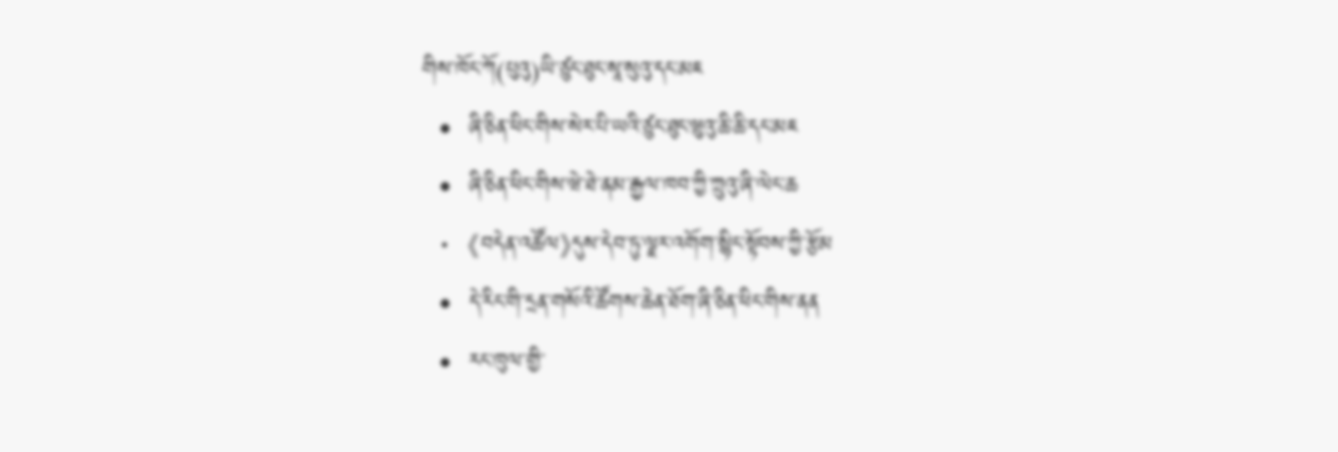གིས་ཁོང་ཀོ(པུའུ)ཡི་ཙུང་ཐུང་སཱ་སུའུ་དང་མཇ
  •  ཞི་ཅིན་ཕིང་གིས་སེར་པི་ཡའི་ཙུང་ཐུང་ཝུའུ་ཆི་ཆི་དང་མཇ
  •  ཞི་ཅིན་ཕིང་གིས་ཝེ་ཐེ་ནམ་རྒྱལ་ཁབ་ཀྱི་ཀྲུའུ་ཞི་ལེང་ཆ
  •  《བདེན་འཚོལ》དུས་དེབ་ཏུ་ལྗར་འགོག་སྙིང་སྟོབས་ཀྱི་རྩོམ
  •  དེ་རིང་གི་དྲན་གསོའི་ཚོགས་ཆེན་ཐོག་ཞི་ཅིན་ཕིང་གིས་ནན
  •  རང་ཁུལ་གྱི་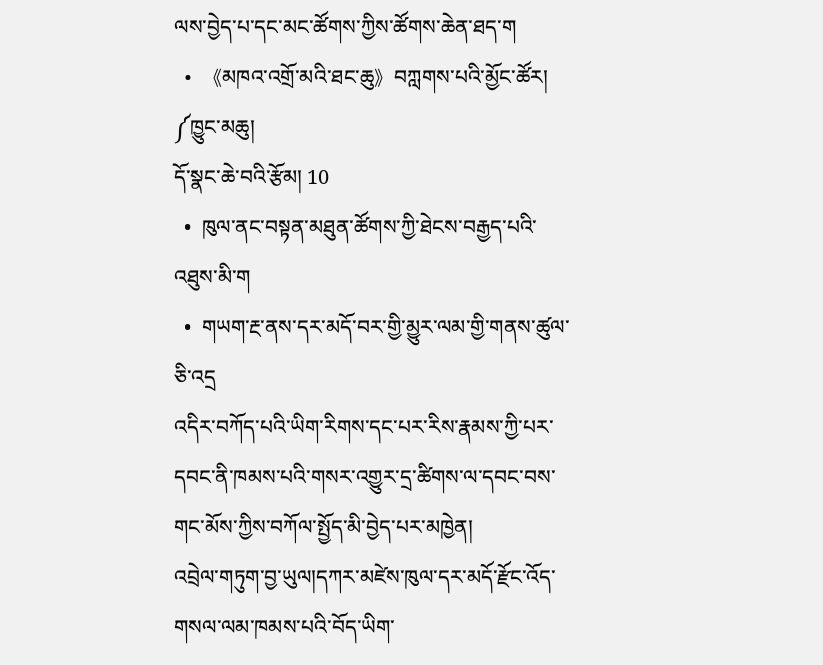ལས་བྱེད་པ་དང་མང་ཚོགས་ཀྱིས་ཚོགས་ཆེན་ཐད་ག
  •  《མཁའ་འགྲོ་མའི་ཐང་ཆུ》བཀླགས་པའི་མྱོང་ཚོར། ༼ཁྱུང་མཆུ།
དོ་སྣང་ཆེ་བའི་རྩོམ། 10
  •  ཁུལ་ནང་བསྟན་མཐུན་ཚོགས་ཀྱི་ཐེངས་བརྒྱད་པའི་འཐུས་མི་ག
  •  གཡག་རྔ་ནས་དར་མདོ་བར་གྱི་མྱུར་ལམ་གྱི་གནས་ཚུལ་ཅི་འདྲ
འདིར་བཀོད་པའི་ཡིག་རིགས་དང་པར་རིས་རྣམས་ཀྱི་པར་དབང་ནི་ཁམས་པའི་གསར་འགྱུར་དྲ་ཚིགས་ལ་དབང་བས་གང་མོས་ཀྱིས་བཀོལ་སྤྱོད་མི་བྱེད་པར་མཁྱེན།
འབྲེལ་གཏུག་བྱ་ཡུལ།དཀར་མཛེས་ཁུལ་དར་མདོ་རྫོང་འོད་གསལ་ལམ་ཁམས་པའི་བོད་ཡིག་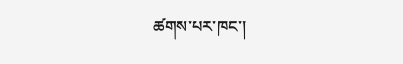ཚགས་པར་ཁང་།